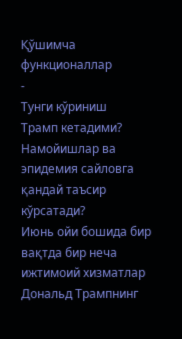Қўшимча функционаллар
-
Тунги кўриниш
Трамп кетадими? Намойишлар ва эпидемия сайловга қандай таъсир кўрсатади?
Июнь ойи бошида бир вақтда бир неча ижтимоий хизматлар Дональд Трампнинг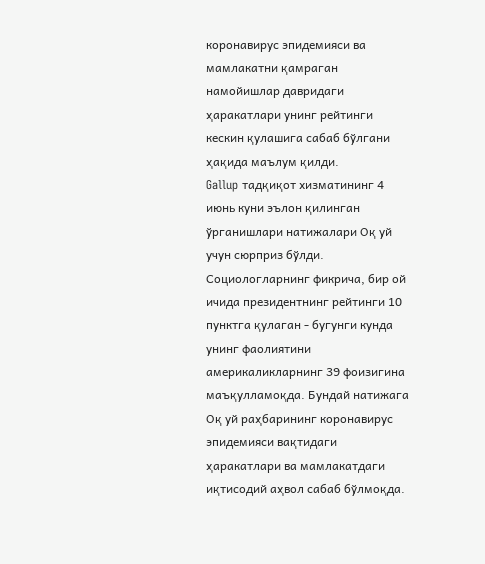коронавирус эпидемияси ва мамлакатни қамраган намойишлар давридаги ҳаракатлари унинг рейтинги кескин қулашига сабаб бўлгани ҳақида маълум қилди.
Gallup тадқиқот хизматининг 4 июнь куни эълон қилинган ўрганишлари натижалари Оқ уй учун сюрприз бўлди. Социологларнинг фикрича, бир ой ичида президентнинг рейтинги 10 пунктга қулаган - бугунги кунда унинг фаолиятини америкаликларнинг 39 фоизигина маъқулламоқда. Бундай натижага Оқ уй раҳбарининг коронавирус эпидемияси вақтидаги ҳаракатлари ва мамлакатдаги иқтисодий аҳвол сабаб бўлмоқда.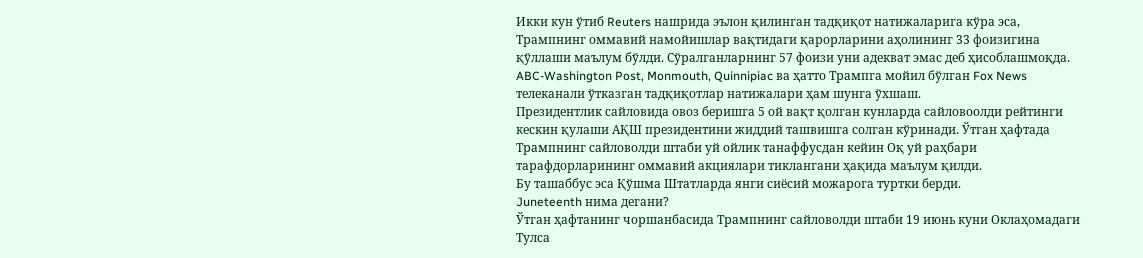Икки кун ўтиб Reuters нашрида эълон қилинган тадқиқот натижаларига кўра эса, Трампнинг оммавий намойишлар вақтидаги қарорларини аҳолининг 33 фоизигина қўллаши маълум бўлди. Сўралганларнинг 57 фоизи уни адекват эмас деб ҳисоблашмоқда.
ABC-Washington Post, Monmouth, Quinnipiac ва ҳатто Трампга мойил бўлган Fox News телеканали ўтказган тадқиқотлар натижалари ҳам шунга ўхшаш.
Президентлик сайловида овоз беришга 5 ой вақт қолган кунларда сайловоолди рейтинги кескин қулаши АҚШ президентини жиддий ташвишга солган кўринади. Ўтган ҳафтада Трампнинг сайловолди штаби уй ойлик танаффусдан кейин Оқ уй раҳбари тарафдорларининг оммавий акциялари тиклангани ҳақида маълум қилди.
Бу ташаббус эса Қўшма Штатларда янги сиёсий можарога туртки берди.
Juneteenth нима дегани?
Ўтган ҳафтанинг чоршанбасида Трампнинг сайловолди штаби 19 июнь куни Оклаҳомадаги Тулса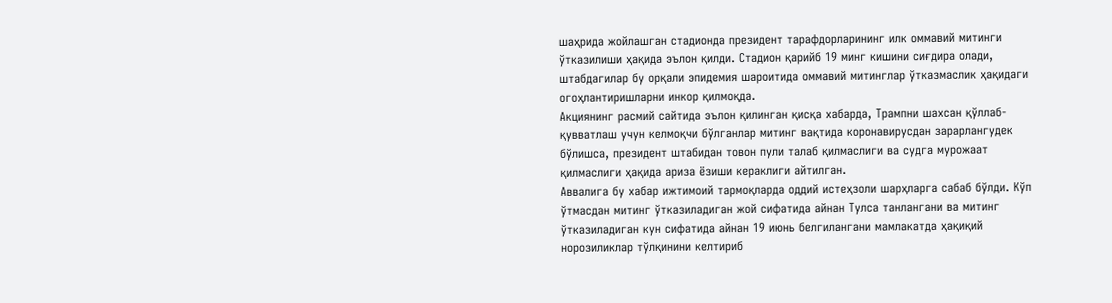шаҳрида жойлашган стадионда президент тарафдорларининг илк оммавий митинги ўтказилиши ҳақида эълон қилди. Стадион қарийб 19 минг кишини сиғдира олади, штабдагилар бу орқали эпидемия шароитида оммавий митинглар ўтказмаслик ҳақидаги огоҳлантиришларни инкор қилмоқда.
Акциянинг расмий сайтида эълон қилинган қисқа хабарда, Трампни шахсан қўллаб-қувватлаш учун келмоқчи бўлганлар митинг вақтида коронавирусдан зарарлангудек бўлишса, президент штабидан товон пули талаб қилмаслиги ва судга мурожаат қилмаслиги ҳақида ариза ёзиши кераклиги айтилган.
Аввалига бу хабар ижтимоий тармоқларда оддий истеҳзоли шарҳларга сабаб бўлди. Кўп ўтмасдан митинг ўтказиладиган жой сифатида айнан Тулса танлангани ва митинг ўтказиладиган кун сифатида айнан 19 июнь белгилангани мамлакатда ҳақиқий норозиликлар тўлқинини келтириб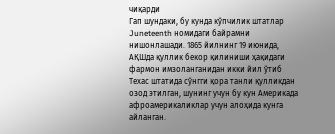чиқарди
Гап шундаки, бу кунда кўпчилик штатлар Juneteenth номидаги байрамни нишонлашади. 1865 йилнинг 19 июнида, АҚШда қуллик бекор қилиниши ҳақидаги фармон имзоланганидан икки йил ўтиб Техас штатида сўнгги қора танли қулликдан озод этилган, шунинг учун бу кун Америкада афроамерикаликлар учун алоҳида кунга айланган.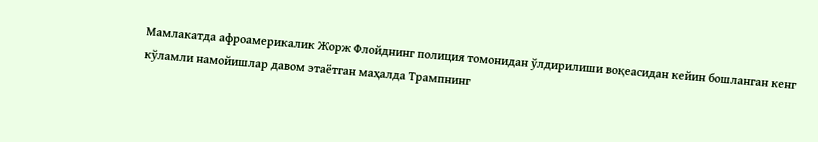Мамлакатда афроамерикалик Жорж Флойднинг полиция томонидан ўлдирилиши воқеасидан кейин бошланган кенг кўламли намойишлар давом этаётган маҳалда Трампнинг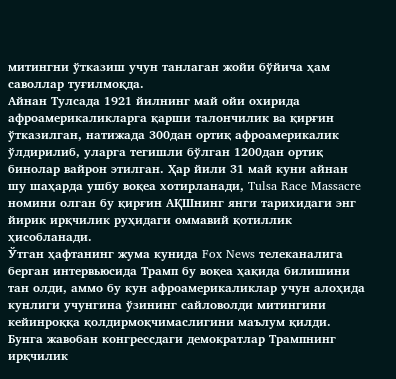митингни ўтказиш учун танлаган жойи бўйича ҳам саволлар туғилмоқда.
Айнан Тулсада 1921 йилнинг май ойи охирида афроамерикаликларга қарши талончилик ва қирғин ўтказилган, натижада 300дан ортиқ афроамерикалик ўлдирилиб, уларга тегишли бўлган 1200дан ортиқ бинолар вайрон этилган. Ҳар йили 31 май куни айнан шу шаҳарда ушбу воқеа хотирланади, Tulsa Race Massacre номини олган бу қирғин АҚШнинг янги тарихидаги энг йирик ирқчилик руҳидаги оммавий қотиллик ҳисобланади.
Ўтган ҳафтанинг жума кунида Fox News телеканалига берган интервьюсида Трамп бу воқеа ҳақида билишини тан олди, аммо бу кун афроамерикаликлар учун алоҳида кунлиги учунгина ўзининг сайловолди митингини кейинроққа қолдирмоқчимаслигини маълум қилди.
Бунга жавобан конгрессдаги демократлар Трампнинг ирқчилик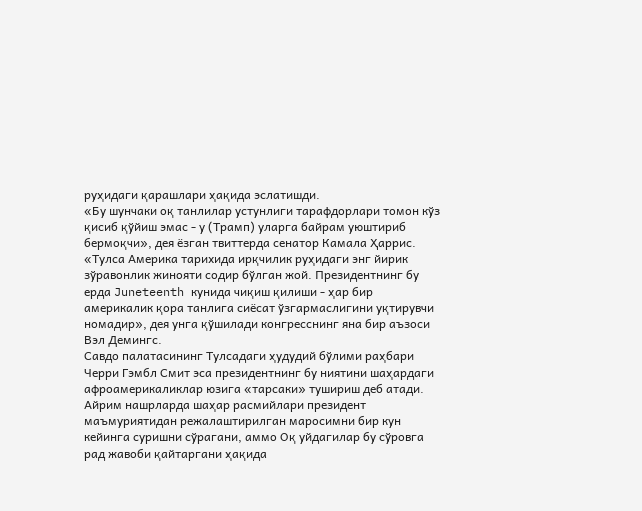руҳидаги қарашлари ҳақида эслатишди.
«Бу шунчаки оқ танлилар устунлиги тарафдорлари томон кўз қисиб қўйиш эмас - у (Трамп) уларга байрам уюштириб бермоқчи», дея ёзган твиттерда сенатор Камала Ҳаррис.
«Тулса Америка тарихида ирқчилик руҳидаги энг йирик зўравонлик жинояти содир бўлган жой. Президентнинг бу ерда Juneteenth кунида чиқиш қилиши - ҳар бир америкалик қора танлига сиёсат ўзгармаслигини уқтирувчи номадир», дея унга қўшилади конгресснинг яна бир аъзоси Вэл Демингс.
Савдо палатасининг Тулсадаги ҳудудий бўлими раҳбари Черри Гэмбл Смит эса президентнинг бу ниятини шаҳардаги афроамерикаликлар юзига «тарсаки» тушириш деб атади.
Айрим нашрларда шаҳар расмийлари президент маъмуриятидан режалаштирилган маросимни бир кун кейинга суришни сўрагани, аммо Оқ уйдагилар бу сўровга рад жавоби қайтаргани ҳақида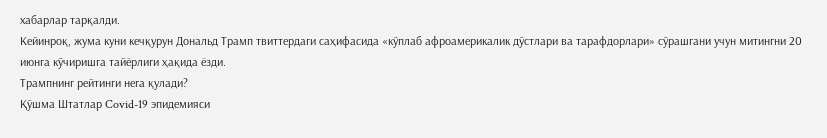хабарлар тарқалди.
Кейинроқ, жума куни кечқурун Дональд Трамп твиттердаги саҳифасида «кўплаб афроамерикалик дўстлари ва тарафдорлари» сўрашгани учун митингни 20 июнга кўчиришга тайёрлиги ҳақида ёзди.
Трампнинг рейтинги нега қулади?
Қўшма Штатлар Covid-19 эпидемияси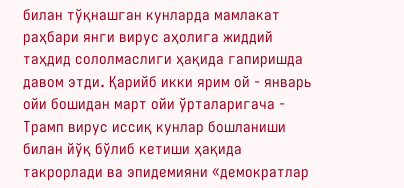билан тўқнашган кунларда мамлакат раҳбари янги вирус аҳолига жиддий таҳдид сололмаслиги ҳақида гапиришда давом этди. Қарийб икки ярим ой - январь ойи бошидан март ойи ўрталаригача - Трамп вирус иссиқ кунлар бошланиши билан йўқ бўлиб кетиши ҳақида такрорлади ва эпидемияни «демократлар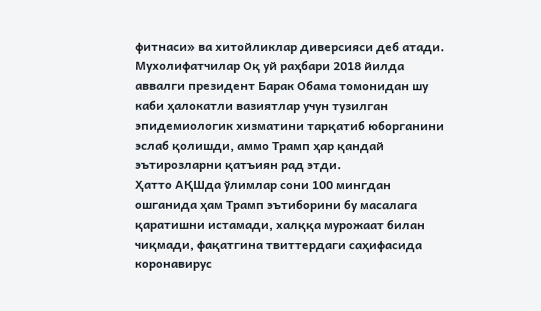фитнаси» ва хитойликлар диверсияси деб атади.
Мухолифатчилар Оқ уй раҳбари 2018 йилда аввалги президент Барак Обама томонидан шу каби ҳалокатли вазиятлар учун тузилган эпидемиологик хизматини тарқатиб юборганини эслаб қолишди, аммо Трамп ҳар қандай эътирозларни қатъиян рад этди.
Ҳатто АҚШда ўлимлар сони 100 мингдан ошганида ҳам Трамп эътиборини бу масалага қаратишни истамади, халққа мурожаат билан чиқмади, фақатгина твиттердаги саҳифасида коронавирус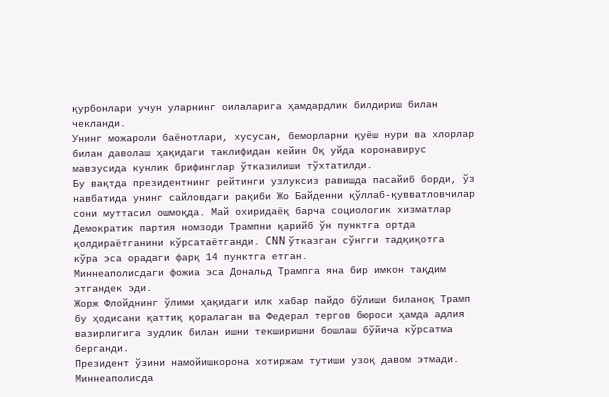қурбонлари учун уларнинг оилаларига ҳамдардлик билдириш билан чекланди.
Унинг можароли баёнотлари, хусусан, беморларни қуёш нури ва хлорлар билан даволаш ҳақидаги таклифидан кейин Оқ уйда коронавирус мавзусида кунлик брифинглар ўтказилиши тўхтатилди.
Бу вақтда президентнинг рейтинги узлуксиз равишда пасайиб борди, ўз навбатида унинг сайловдаги рақиби Жо Байденни қўллаб-қувватловчилар сони муттасил ошмоқда. Май охиридаёқ барча социологик хизматлар Демократик партия номзоди Трампни қарийб ўн пунктга ортда қолдираётганини кўрсатаётганди. CNN ўтказган сўнгги тадқиқотга кўра эса орадаги фарқ 14 пунктга етган.
Миннеаполисдаги фожиа эса Дональд Трампга яна бир имкон тақдим этгандек эди.
Жорж Флойднинг ўлими ҳақидаги илк хабар пайдо бўлиши биланоқ Трамп бу ҳодисани қаттиқ қоралаган ва Федерал тергов бюроси ҳамда адлия вазирлигига зудлик билан ишни текширишни бошлаш бўйича кўрсатма берганди.
Президент ўзини намойишкорона хотиржам тутиши узоқ давом этмади. Миннеаполисда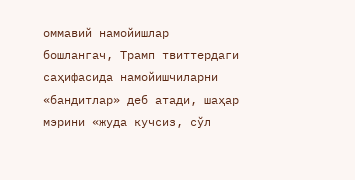оммавий намойишлар бошлангач, Трамп твиттердаги саҳифасида намойишчиларни «бандитлар» деб атади, шаҳар мэрини «жуда кучсиз, сўл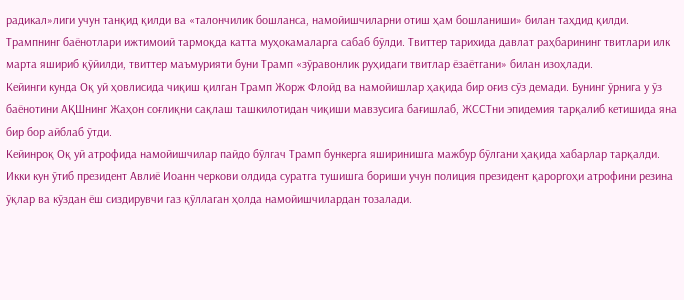радикал»лиги учун танқид қилди ва «талончилик бошланса, намойишчиларни отиш ҳам бошланиши» билан таҳдид қилди.
Трампнинг баёнотлари ижтимоий тармоқда катта муҳокамаларга сабаб бўлди. Твиттер тарихида давлат раҳбарининг твитлари илк марта яшириб қўйилди, твиттер маъмурияти буни Трамп «зўравонлик руҳидаги твитлар ёзаётгани» билан изоҳлади.
Кейинги кунда Оқ уй ҳовлисида чиқиш қилган Трамп Жорж Флойд ва намойишлар ҳақида бир оғиз сўз демади. Бунинг ўрнига у ўз баёнотини АҚШнинг Жаҳон соғлиқни сақлаш ташкилотидан чиқиши мавзусига бағишлаб, ЖССТни эпидемия тарқалиб кетишида яна бир бор айблаб ўтди.
Кейинроқ Оқ уй атрофида намойишчилар пайдо бўлгач Трамп бункерга яширинишга мажбур бўлгани ҳақида хабарлар тарқалди. Икки кун ўтиб президент Авлиё Иоанн черкови олдида суратга тушишга бориши учун полиция президент қароргоҳи атрофини резина ўқлар ва кўздан ёш сиздирувчи газ қўллаган ҳолда намойишчилардан тозалади.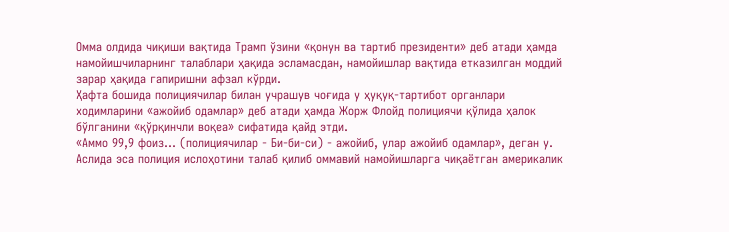Омма олдида чиқиши вақтида Трамп ўзини «қонун ва тартиб президенти» деб атади ҳамда намойишчиларнинг талаблари ҳақида эсламасдан, намойишлар вақтида етказилган моддий зарар ҳақида гапиришни афзал кўрди.
Ҳафта бошида полициячилар билан учрашув чоғида у ҳуқуқ-тартибот органлари ходимларини «ажойиб одамлар» деб атади ҳамда Жорж Флойд полициячи қўлида ҳалок бўлганини «қўрқинчли воқеа» сифатида қайд этди.
«Аммо 99,9 фоиз... (полициячилар - Би-би-си) - ажойиб, улар ажойиб одамлар», деган у.
Аслида эса полиция ислоҳотини талаб қилиб оммавий намойишларга чиқаётган америкалик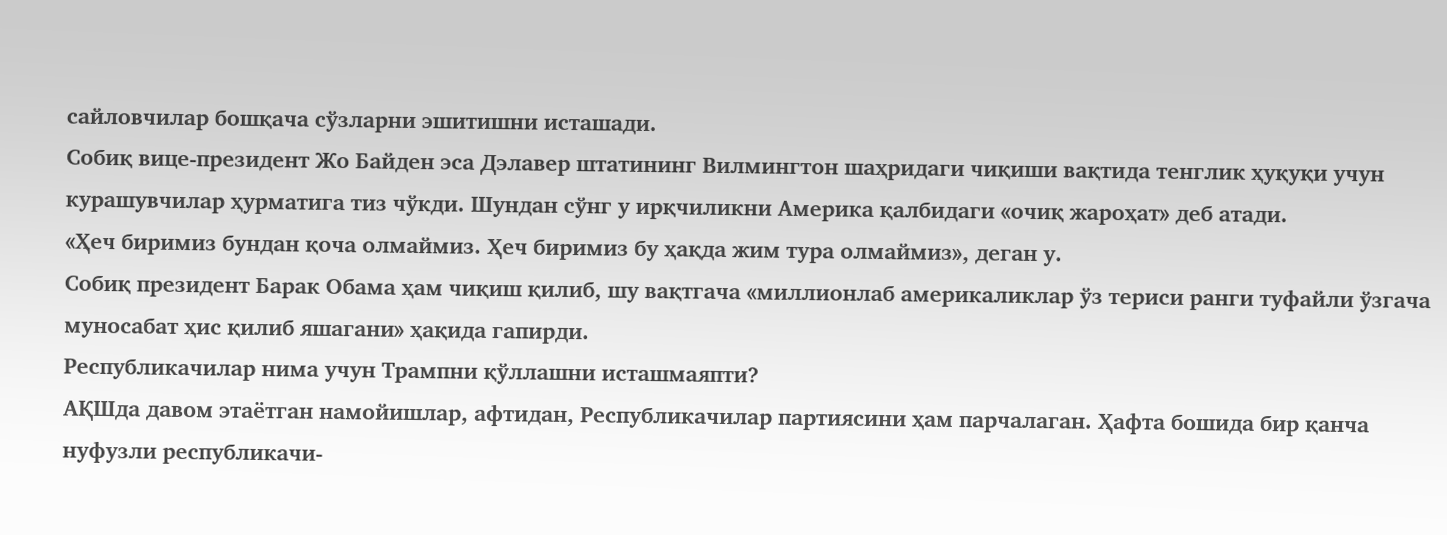сайловчилар бошқача сўзларни эшитишни исташади.
Собиқ вице-президент Жо Байден эса Дэлавер штатининг Вилмингтон шаҳридаги чиқиши вақтида тенглик ҳуқуқи учун курашувчилар ҳурматига тиз чўкди. Шундан сўнг у ирқчиликни Америка қалбидаги «очиқ жароҳат» деб атади.
«Ҳеч биримиз бундан қоча олмаймиз. Ҳеч биримиз бу ҳақда жим тура олмаймиз», деган у.
Собиқ президент Барак Обама ҳам чиқиш қилиб, шу вақтгача «миллионлаб америкаликлар ўз териси ранги туфайли ўзгача муносабат ҳис қилиб яшагани» ҳақида гапирди.
Республикачилар нима учун Трампни қўллашни исташмаяпти?
АҚШда давом этаётган намойишлар, афтидан, Республикачилар партиясини ҳам парчалаган. Ҳафта бошида бир қанча нуфузли республикачи-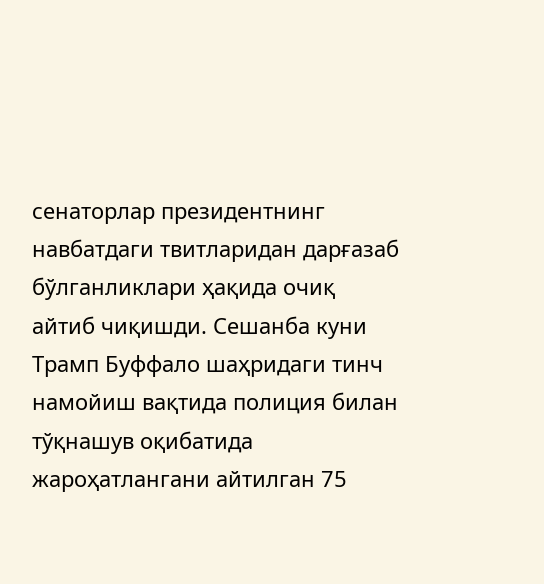сенаторлар президентнинг навбатдаги твитларидан дарғазаб бўлганликлари ҳақида очиқ айтиб чиқишди. Сешанба куни Трамп Буффало шаҳридаги тинч намойиш вақтида полиция билан тўқнашув оқибатида жароҳатлангани айтилган 75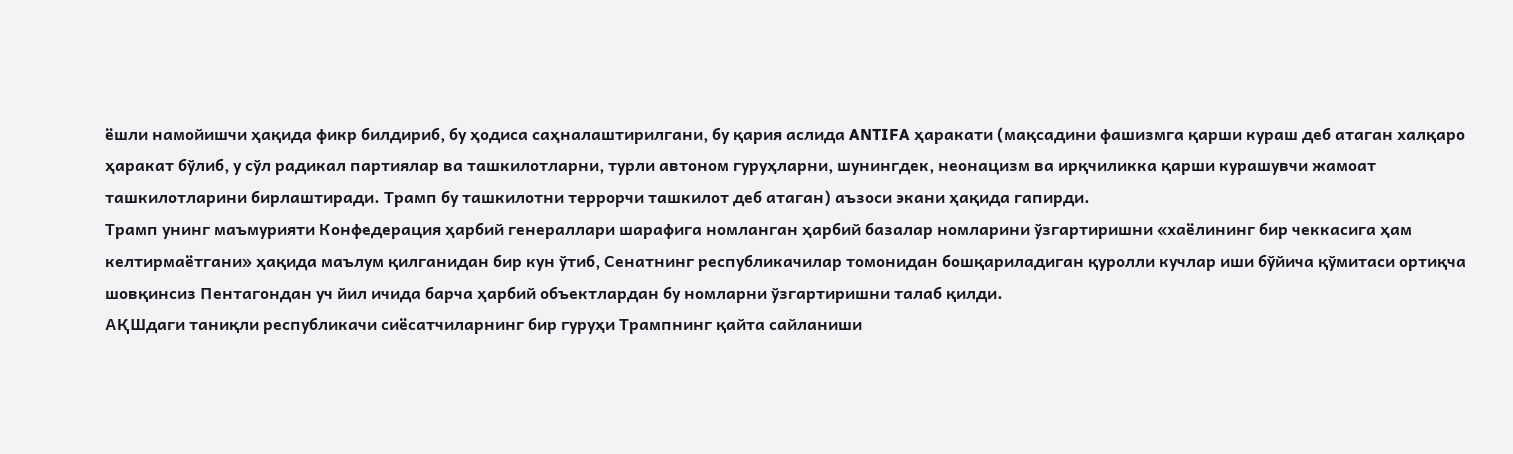ёшли намойишчи ҳақида фикр билдириб, бу ҳодиса саҳналаштирилгани, бу қария аслида ANTIFA ҳаракати (мақсадини фашизмга қарши кураш деб атаган халқаро ҳаракат бўлиб, у сўл радикал партиялар ва ташкилотларни, турли автоном гуруҳларни, шунингдек, неонацизм ва ирқчиликка қарши курашувчи жамоат ташкилотларини бирлаштиради. Трамп бу ташкилотни террорчи ташкилот деб атаган) аъзоси экани ҳақида гапирди.
Трамп унинг маъмурияти Конфедерация ҳарбий генераллари шарафига номланган ҳарбий базалар номларини ўзгартиришни «хаёлининг бир чеккасига ҳам келтирмаётгани» ҳақида маълум қилганидан бир кун ўтиб, Сенатнинг республикачилар томонидан бошқариладиган қуролли кучлар иши бўйича қўмитаси ортиқча шовқинсиз Пентагондан уч йил ичида барча ҳарбий объектлардан бу номларни ўзгартиришни талаб қилди.
АҚШдаги таниқли республикачи сиёсатчиларнинг бир гуруҳи Трампнинг қайта сайланиши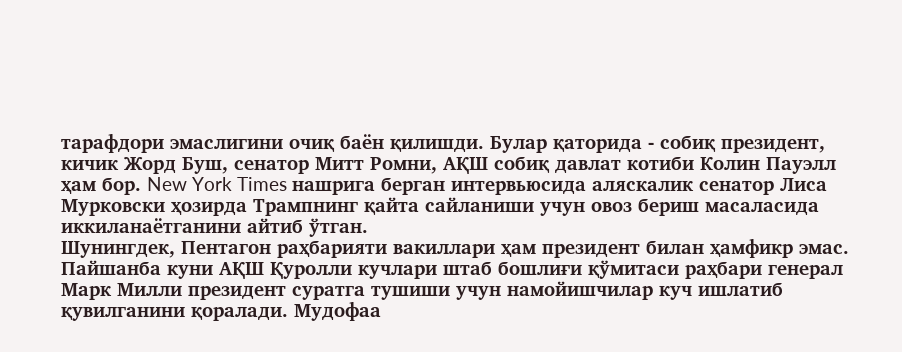тарафдори эмаслигини очиқ баён қилишди. Булар қаторида - собиқ президент, кичик Жорд Буш, сенатор Митт Ромни, АҚШ собиқ давлат котиби Колин Пауэлл ҳам бор. New York Times нашрига берган интервьюсида аляскалик сенатор Лиса Мурковски ҳозирда Трампнинг қайта сайланиши учун овоз бериш масаласида иккиланаётганини айтиб ўтган.
Шунингдек, Пентагон раҳбарияти вакиллари ҳам президент билан ҳамфикр эмас. Пайшанба куни АҚШ Қуролли кучлари штаб бошлиғи қўмитаси раҳбари генерал Марк Милли президент суратга тушиши учун намойишчилар куч ишлатиб қувилганини қоралади. Мудофаа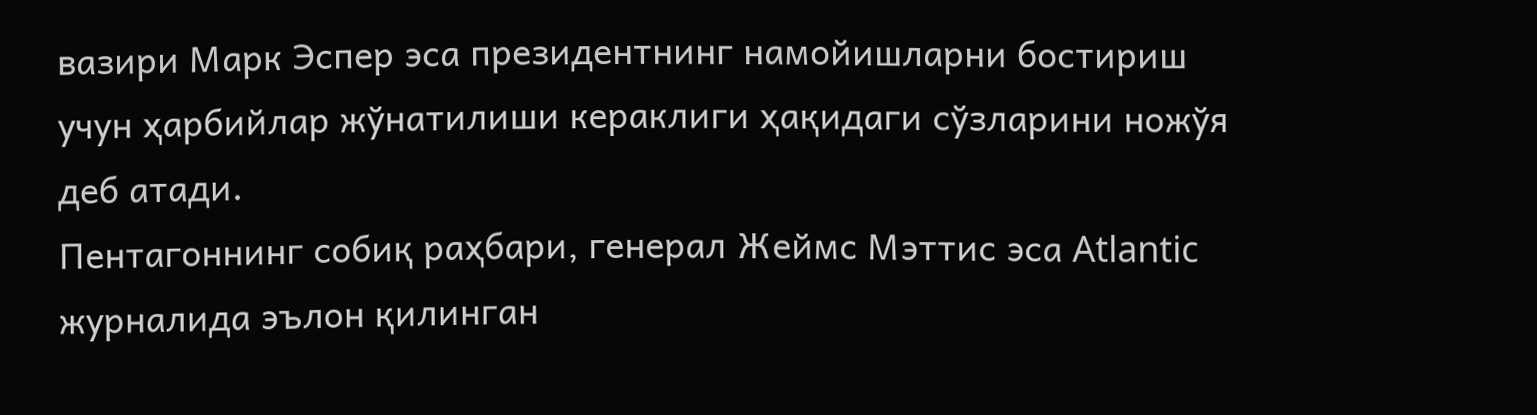вазири Марк Эспер эса президентнинг намойишларни бостириш учун ҳарбийлар жўнатилиши кераклиги ҳақидаги сўзларини ножўя деб атади.
Пентагоннинг собиқ раҳбари, генерал Жеймс Мэттис эса Atlantic журналида эълон қилинган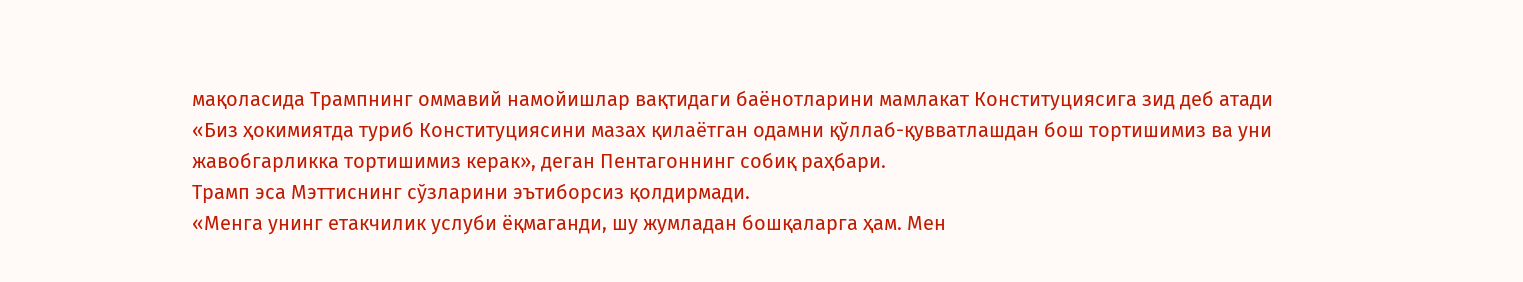мақоласида Трампнинг оммавий намойишлар вақтидаги баёнотларини мамлакат Конституциясига зид деб атади
«Биз ҳокимиятда туриб Конституциясини мазах қилаётган одамни қўллаб-қувватлашдан бош тортишимиз ва уни жавобгарликка тортишимиз керак», деган Пентагоннинг собиқ раҳбари.
Трамп эса Мэттиснинг сўзларини эътиборсиз қолдирмади.
«Менга унинг етакчилик услуби ёқмаганди, шу жумладан бошқаларга ҳам. Мен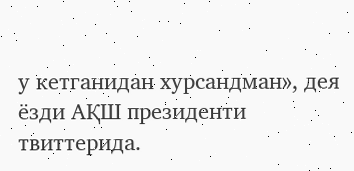у кетганидан хурсандман», дея ёзди АҚШ президенти твиттерида.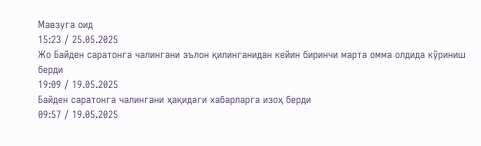Мавзуга оид
15:23 / 25.05.2025
Жо Байден саратонга чалингани эълон қилинганидан кейин биринчи марта омма олдида кўриниш берди
19:09 / 19.05.2025
Байден саратонга чалингани ҳақидаги хабарларга изоҳ берди
09:57 / 19.05.2025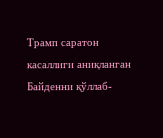Трамп саратон касаллиги аниқланган Байденни қўллаб-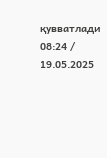қувватлади
08:24 / 19.05.2025